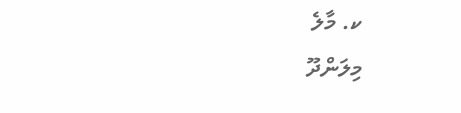ކ. މާލެ
މިލަންދޫ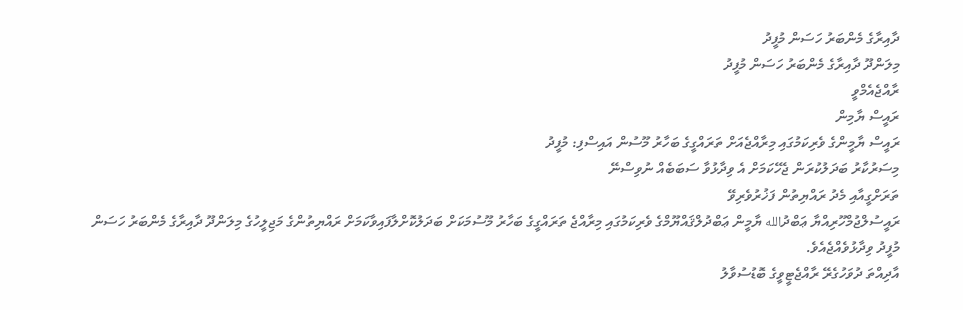ދާއިރާގެ މެންބަރު ހަސަން މުފީދު
މިލަންދޫ ދާއިރާގެ މެންބަރު ހަސަން މުފީދު
ރާއްޖެއެމްވީ
ރައީސް ޔާމިން
ރައީސް ޔާމީންގެ ވެރިކަމުގައި މިރާއްޖެއަށް ތަރައްގީގެ ބަހާރު މޫސުން އައިސްފި: މުފީދު
މިސަރުކާރު ބަދަލުކުރަން ޖެހޭކަމަށް އެ ވިދާޅުވާ ސަބަބެއް ނުވިސްނޭ
ތަރަށްގީއާއި މެދު ރައްޔިތުން ފަޚުރުވެރިވޭ
ރައީސުލްޖުމްހޫރިއްޔާ ޢަބްދުالله ޔާމީން ޢަބްދުލްޤައްޔޫމްގެ ވެރިކަމުގައި މިރާއްޖެ ތަރައްގީގެ ބަހާރު މޫސުމަކަށް ބަދަލުކޮށްލާފައިވާކަމަށް ރައްޔިތުންގެ މަޖިލީހުގެ މިލަންދޫ ދާއިރާގެ މެންބަރު ހަސަން މުފީދު ވިދާޅުވެއްޖެއެވެ.
އާދިއްތަ ދުވަހުގެރޭ ރާއްޖެޓީވީގެ ބޮޑުސުވާލު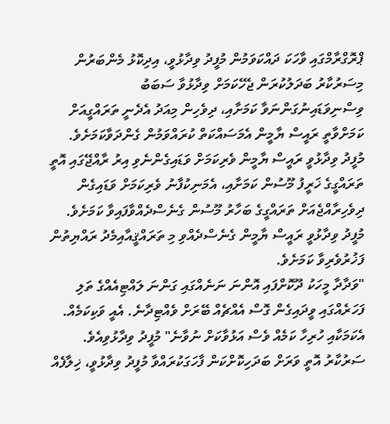ޕްރޮގްރާމްގައި ވާހަކަ ދައްކަވަމުން މުފީދު ވިދާޅުވީ، އިދިކޮޅު މެންބަރުން މިސަރުކާރު ބަދަލުކުރަން ޖެހޭކަމަށް ވިދާޅުވާ ސަބަބު ވިސްނިވަޑައިނުގަންނަވާ ކަމަށާއި، ދިވެހިން މިއަދު އެދެނީ ތަރައްގީއަށް ކަމަށްވާތީ ރައީސް ޔާމީން އެމަސައްކަތް ކުރައްވަމުން ގެންދަވާކަމަށެވެ. މުފީދު ވިދާޅުވީ ރައީސް ޔާމީން ވެރިކަމަށް ވަޑައިގެންނެވި އިރު ރާއްޖޭގައި އޮތީ ތަރައްގީގެ ޚަރީފު މޫސުން ކަމަށާއި، އެމަނިކުފާނު ވެރިކަމަށް ވަޑައިގެން ދިވެހިރާއްޖެއަށް ތަރައްގީގެ ބަހާރު މޫސުން ގެނެސްދެއްވާފައިވާ ކަމަށެވެ.
މުފީދު ވިދާޅުވީ ރައީސް ޔާމީން ގެނެސްދެއްވި މި ތަރައްޤީއާއިމެދު ރައްޔިތުން ފަޚުރުވެރިވާ ކަމަށެވެ.
"ވަދާދާ މީހަކު ދޫކޮށްފައި އޮންނަ ނަނެއްގައި ގަންނަ ލައްޓިއެއްގެ ތަލި ފަހަރެއްގައި ވީދައިގެން ގޮސް އެއްޗެއް ބޭރަށް ވެއްޓިދާނެ. އެއީ ވަކިކަމެއް. އެކަމަކާއި ހުރިހާ ކަމެއް ވެސް އަޅުވާކަށް ނުވާނެ" މުފީދު ވިދާޅުވިއެވެ.
ސަރުކާރު އޮތީ ވަރަށް ބަދަހިކޮށްކަން ފާހަގަކުރައްވާ މުފީދު ވިދާޅުވީ، ޚިލާފެއް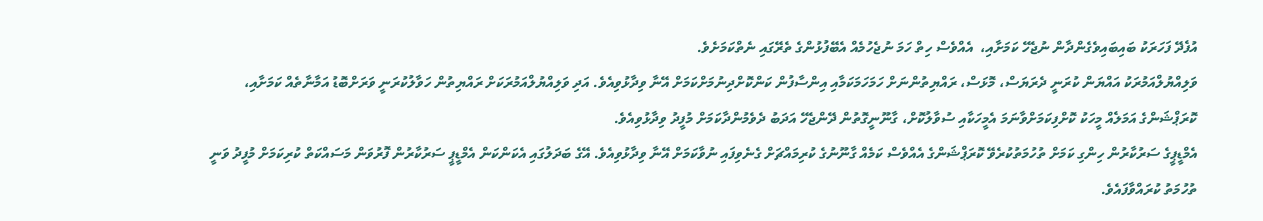އުފެދޭ ފަހަރަކު ބައިބައިވެގެންދާން ނުޖެހޭ ކަމަށާއި،  އެއްވެސް ހިތް ހަމަ ނުޖެހުމެއް އެބޭފުޅުންގެ ތެރޭގައި ނެތްކަމަށެވެ.
ވަލިއްޔުލްއަމުރަކު އައްޔަން ކުރަނީ ދެރަޔަސް، މޮޅަސް، ރައްޔިތުންނަށް ހަމަހަމަކަމާއި އިންސާފުން ކަންކޮށްދިނުމަށްކަމަށް އޭނާ ވިދާޅުވިއެވެ. އަދި ވަލިއްޔުލްއަމުރަކަށް ރައްޔިތުން ހަވާލުކުރަނީ ވަރަށްބޮޑު އަމާނާތެއް ކަމަށާއި، ކޮރަޕްޝަންގެ އަމަލެއް މީހަކު ކޮށްފިކަމަށްވާނަމަ އެމީހަކާއި ސުވާލުކޮށް، ގާނޫނީގޮތުން ދޭންޖެހޭ އަދަބު ދެވެމުންދާކަމަށް މުފީދު ވިދާޅުވިއެވެ.
އެމްޑީޕީގެ ސަރުކާރުން ހިންގި ކަމަށް ތުހުމަތުކުރެވޭ ކޮރަޕްޝަންގެ އެއްވެސް ކަމެއް ގާނޫނުގެ ކުރިމައްޗަށް ގެނެވިފައި ނުވާކަމަށް އޭނާ ވިދާޅުވިއެވެ. އޭގެ ބަދަލުގައި އެކަންކަން އެމްޑީޕީ ސަރުކާރުން ފޮރުވަން މަސައްކަތް ކުރިކަމަށް މުފީދު ވަނީ ތުހުމަތު ކުރައްވާފައެވެ.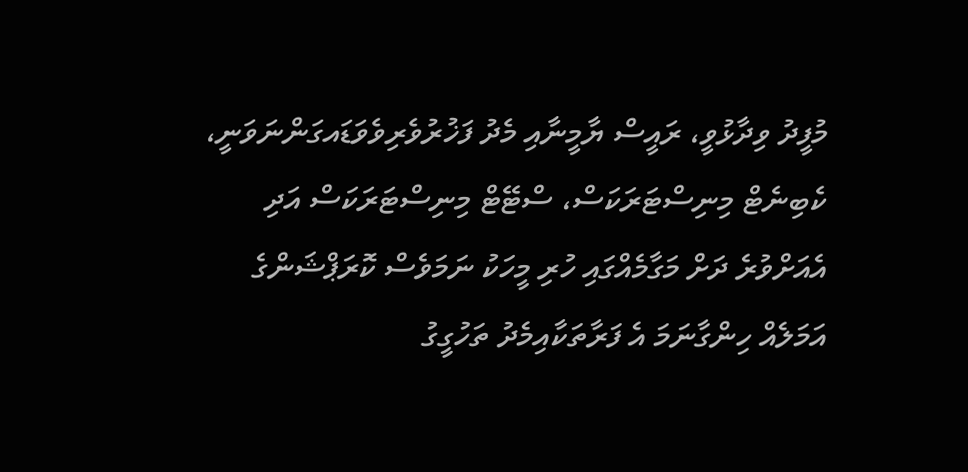މުފީދު ވިދާޅުވީ، ރައީސް ޔާމީނާއި މެދު ފަޚުރުވެރިވެވަޑައގަންނަވަނީ، ކެބިނެޓް މިނިސްޓަރަކަސް، ސްޓޭޓް މިނިސްޓަރަކަސް އަދި އެއަށްވުރެ ދަށް މަގާމެއްގައި ހުރި މީހަކު ނަމަވެސް ކޮރަޕްޝަންގެ އަމަލެއް ހިންގާނަމަ އެ ފަރާތަކާއިމެދު ތަހުގީގު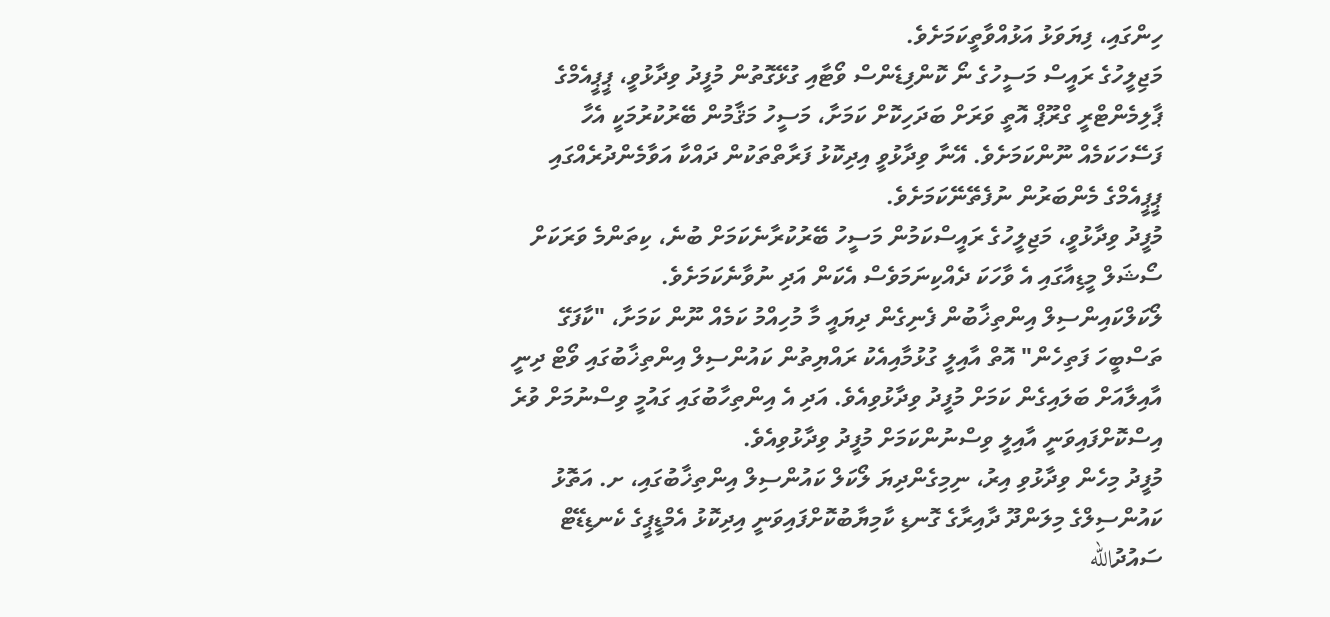ހިންގައި، ފިޔަވަޅު އަޅުއްވާތީކަމަށެވެ.
މަޖިލީހުގެ ރައީސް މަސީހުގެ ނޯ ކޮންފިޑެންސް ވޯޓާއި ގުޅޭގޮތުން މުފީދު ވިދާޅުވީ، ޕީޕީއެމްގެ ޕާލިމެންޓްރީ ގްރޫޕް އޮތީ ވަރަށް ބަދަހިކޮށް ކަމަށާ، މަސީހު މަޤާމުން ބޭރުކުރުމަކީ އެހާ ފަސޭހަކަމެއް ނޫންކަމަށެވެ. އޭނާ ވިދާޅުވީ އިދިކޮޅު ފަރާތްތަކުން ދައްކާ އަވާމެންދުރެއްގައި ޕީޕީއެމްގެ މެންބަރުން ނުފެތޭނޭކަމަށެވެ.
މުފީދު ވިދާޅުވީ، މަޖިލީހުގެ ރައީސްކަމުން މަސީހު ބޭރުކުރާނެކަމަށް ބުނެ، ކިތަންމެ ވަރަކަށް ސޯޝަލް މީޑިއާގައި އެ ވާހަކަ ދެއްކިނަމަވެސް އެކަން އަދި ނުވާނެކަމަށެވެ.
ލޯކަލްކައިންސިލް އިންތިޚާބުން ފެނިގެން ދިޔައީ މާ މުހިއްމު ކަމެއް ނޫން ކަމަށާ، "ކާފަގޭ ތަސްބީހަ ފަތިހެން" އޮތް އާއިލީ ގުޅުމާއިއެކު ރައްޔިތުން ކައުންސިލް އިންތިޚާބުގައި ވޯޓް ދިނީ އާއިލާއަށް ބަލައިގެން ކަމަށް މުފީދު ވިދާޅުވިއެވެ. އަދި އެ އިންތިހާބުގައި ގައުމީ ވިސްނުމަށް ވުރެ އިސްކޮށްފައިވަނީ އާއިލީ ވިސްނުންކަމަށް މުފީދު ވިދާޅުވިއެވެ.
މުފީދު މިހެން ވިދާޅުވި އިރު، ނިމިގެންދިޔަ ލޯކަލް ކައުންސިލް އިންތިޚާބުގައި، ށ. އަތޮޅު ކައުންސިލްގެ މިލަންދޫ ދާއިރާގެ ގޮނޑި ކާމިޔާބުކޮށްފައިވަނީ އިދިކޮޅު އެމްޑީޕީގެ ކެނޑިޑޭޓް ސައުދުالله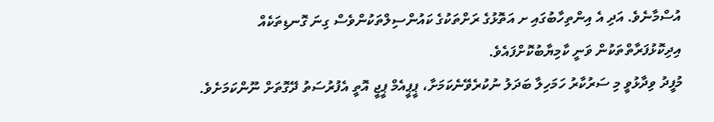އުސްމާނެވެ. އަދި އެ އިންތިހާބުގައި ށ އަތޮޅުގެ ރަށްތަކުގެ ކައުންސިލްތަކުންވެސް ގިނަ ގޮނޑިތަކެއް އިދިކޮޅުފަރާތްތަކުން ވަނީ ކާމިޔާބުކޮށްފައެވެ.
މުފީދު ވިދާޅުވީ މި ސަރުކާރު ހަމަހިލާ ބަދަލު ނުކުރެވޭނެކަމަށާ، ޕީޕީއެމް ޕީޖީ އޮތީ އެފުރުސަތު ދޭގޮތަށް ނޫންކަމަށެވެ.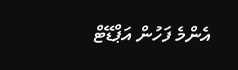އެންމެ ފަހުން އަޕްޑޭޓް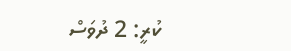ކުރީ: 2 ދުވަސް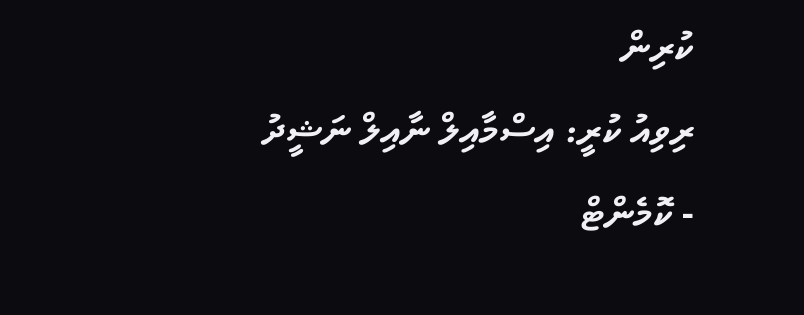ކުރިން
ރިވިއު ކުރީ: އިސްމާއިލް ނާއިލް ނަޝީދު
- ކޮމެންޓް